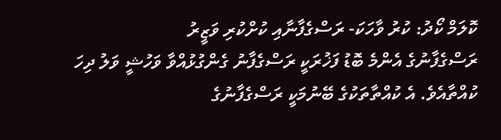ކޮލަމް ކޯދު: ކުރު ވާހަކަ- ރަސްގެފާނާއި ކުށްކުރި ވަޒީރު
ރަސްގެފާނުގެ އެންމެ ބޮޑު ފަޚުރަކީ ރަސްގެފާނު ގެންގުޅުއްވާ ވަހުޝީ ވަލު ދިހަ ކުއްތާއެވެ. އެ ކުއްތާތަކުގެ ބޭނުމަކީ ރަސްގެފާނުގެ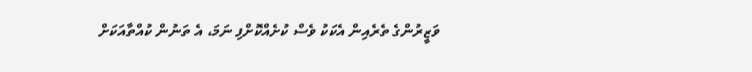ވަޒީރުންގެ ތެރެއިން އެކަކު ވެސް ކުށެއްކޮށްފި ނަމަ، އެ ތަނުން ކުއްތާއަކަށް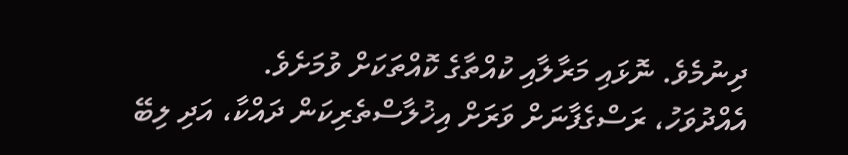ދިނުމެވެ. ނޮޅައި މަރާލާއި ކުއްތާގެ ކޮއްތަކަށް ވުމަށެވެ.
އެއްދުވަހު، ރަސްގެފާނަށް ވަރަށް އިޚުލާސްތެރިކަން ދައްކާ، އަދި ލިބޭ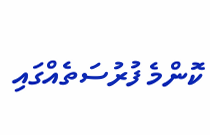ކޮންމެ ފުރުސަތެއްގައި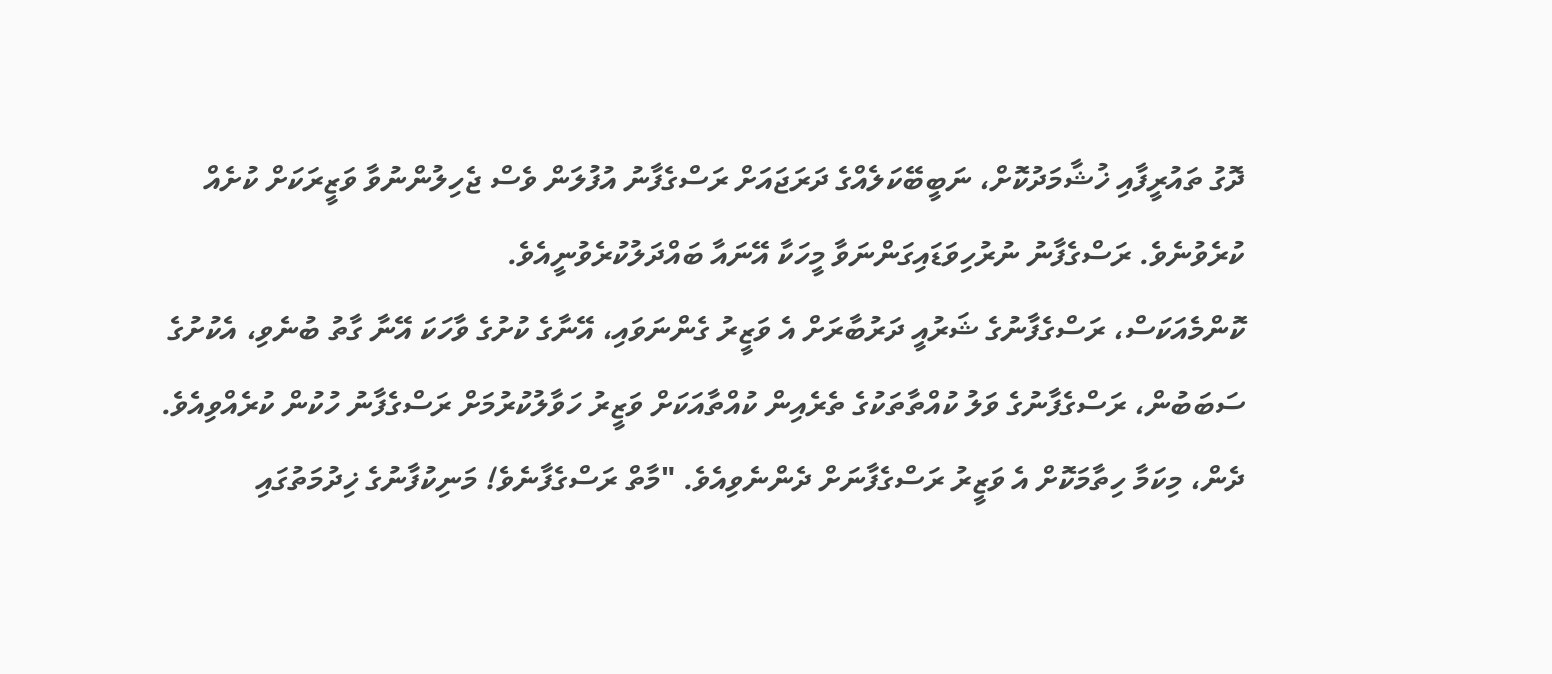ދޮގު ތައުރީފާއި ޚުޝާމަދުކޮށް، ނަބީބޭކަލެއްގެ ދަރަޖައަށް ރަސްގެފާނު އުފުލަން ވެސް ޖެހިލުންނުވާ ވަޒީރަކަށް ކުށެއް ކުރެވުނެވެ. ރަސްގެފާނު ނުރުހިވަޑައިގަންނަވާ މީހަކާ އޭނައާ ބައްދަލުކުރެވުނީއެވެ.
ކޮންމެއަކަސް، ރަސްގެފާނުގެ ޝަރުއީ ދަރުބާރަށް އެ ވަޒީރު ގެންނަވައި، އޭނާގެ ކުށުގެ ވާހަކަ އޭނާ ގާތު ބުނެވި، އެކުށުގެ ސަބަބުން، ރަސްގެފާނުގެ ވަލު ކުއްތާތަކުގެ ތެރެއިން ކުއްތާއަކަށް ވަޒީރު ހަވާލުކުރުމަށް ރަސްގެފާނު ހުކުން ކުރެއްވިއެވެ.
ދެން، މިކަމާ ހިތާމަކޮށް އެ ވަޒީރު ރަސްގެފާނަށް ދެންނެވިއެވެ. "މާތް ރަސްގެފާނެވެ! މަނިކުފާނުގެ ޚިދުމަތުގައި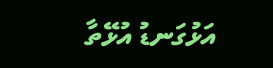އަޅުގަނޑު އުޅޭތާ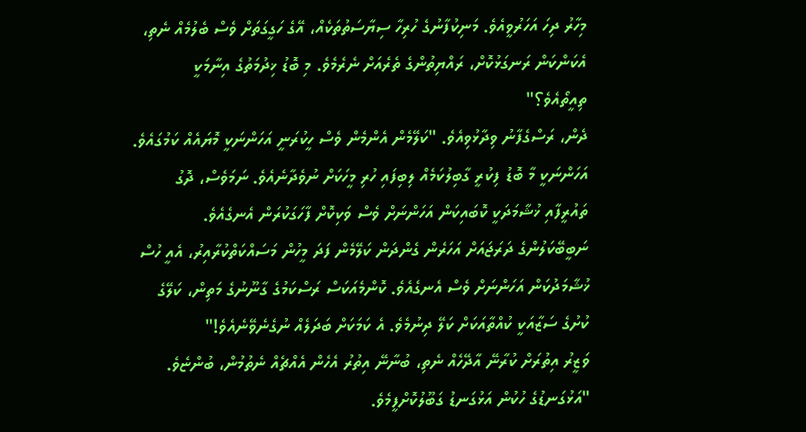މިހާރު ދިހަ އަހަރުވީއެވެ. މަނިކުފާނުގެ ހުރިހާ ސިޔާސަތުތަކެއް، އޭގެ ހަގީގަތަށް ވެސް ބެލުމެއް ނެތި، އެކަންކަން ރަނގަޅުކޮށް، ރައްޔިތުންގެ ތެރެއަށް ނެރެމެވެ. މި ބޮޑު ޚިދުމަތުގެ އިނާމަކީ ތިއީތޯއެވެ؟"
ދެން، ރަސްގެފާނު ވިދާޅުވިއެވެ. "ކަލޭމެން އެންމެން ވެސް ހީކުރަނީ އަހަންނަކީ މޮޔައެއް ކަމުގައެވެ. އަހަންނަކީ މާ ބޮޑު ފިކުރީ ގާބިލުކަމެއް ލިބިފައި ހުރި މީހަކަށް ނުވެދާނެއެވެ. ނަމަވެސް، ދޮގު ތައުރީފާއި ޚުޝާމަދަކީ ކޮބައިކަން އަހަންނަށް ވެސް ވަކިކޮށް ފާހަގަކުރަން އެނގެއެވެ. ނަބީބޭކަލުންގެ ދަރަޖައަށް އަހަރެން ގެންދަން ކަލޭމެން ފަދަ މީހުން މަސައްކަތްކުރާއިރު، އެއީ ހުސް ޚުޝާމަދުކަން އަހަންނަށް ވެސް އެނގެއެވެ. ކޮންމެއަކަސް ރަސްކަމުގެ ގާނޫނުގެ މަތިން، ކަލޭގެ ކުށުގެ ސަޒާއަކީ ކުއްތާއަކަށް ކަލޭ ދިނުމެވެ. އެ ކަމަކަށް ބަދަލެއް ނުގެނެވޭނެއެވެ!"
ވަޒީރު އިތުރަށް ކުރާނޭ އާދޭހެއް ނެތި، ބުނާނޭ އިތުރު އެހެން އެއްޗެއް ނެތުމުން، ބުންޏެވެ. "އަޅުގަނޑުގެ ހުކުން އަޅުގަނޑު ގަބޫލުކޮށްފީމެވެ.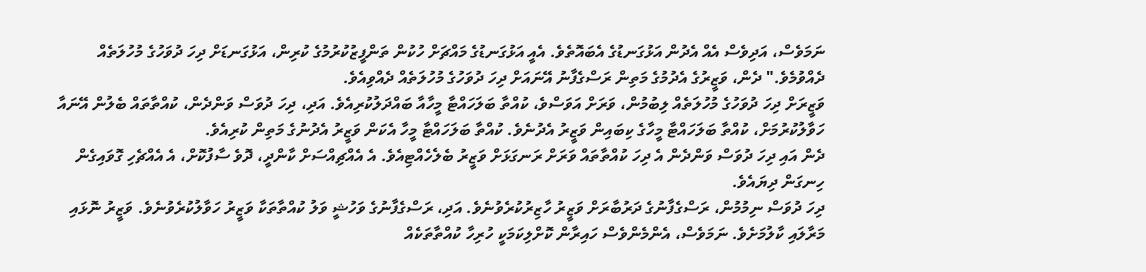ނަމަވެސް، އަދިވެސް އެއް އެދުން އަޅުގަނޑުގެ އެބައޮތެވެ. އެއީ އަޅުގަނޑުގެ މައްޗަށް ހުކުން ތަންފީޒުކުރުމުގެ ކުރިން، އަޅުގަނޑަށް ދިހަ ދުވަހުގެ މުހުލަތެއް ދެއްވުމެވެ." ދެން، ވަޒީރުގެ އެދުމުގެ މަތިން ރަސްގެފާނު އޭނައަށް ދިހަ ދުވަހުގެ މުހުލަތެއް ދެއްވިއެވެ.
ވަޒީރަށް ދިހަ ދުވަހުގެ މުހުލަތެއް ލިބުމުން، ވަރަށް އަވަސްވެ، ކުއްތާ ބަލަހައްޓާ މީހާއާ ބައްދަލުކުރިއެވެ. އަދި، ދިހަ ދުވަސް ވަންދެން، ކުއްތާތައް ބެލުން އޭނައާ ހަވާލުކުރުމަށް، ކުއްތާ ބަލަހައްޓާ މީހާގެ ކިބައިން ވަޒީރު އެދުނެވެ. ކުއްތާ ބަލަހައްޓާ މީހާ އެކަން ވަޒީރު އެދުނުގެ މަތިން ކުރިއެވެ.
ދެން އައި ދިހަ ދުވަސް ވަންދެން އެ ދިހަ ކުއްތާތައް ވަރަށް ރަނގަޅަށް ވަޒީރު ބެލެހެއްޓިއެވެ. އެ އެއްޗިއްސަށް ކާންދީ، ދޮވެ ސާފުކޮށް، އެ އެއްޗެހި ގޮވައިގެން ހިނގަން ދިޔައެވެ.
ދިހަ ދުވަސް ނިމުމުން، ރަސްގެފާނުގެ ދަރުބާރަށް ވަޒީރު ހާޒިރުކުރެވުނެވެ. އަދި، ރަސްގެފާނުގެ ވަހުޝީ ވަލު ކުއްތާތަކާ ވަޒީރު ހަވާލުކުރެވުނެވެ. ވަޒީރު ނޮޅައި މަރާލައި ކާލުމަށެވެ. ނަމަވެސް، އެންމެންވެސް ހައިރާން ކޮށްލިކަމަކީ ހުރިހާ ކުއްތާތަކެއް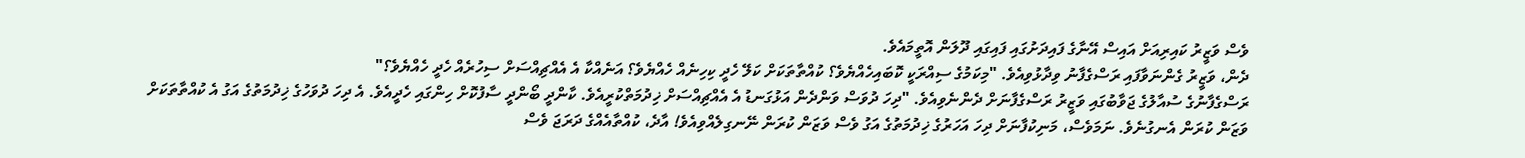ވެސް ވަޒީރު ކައިރިއަށް އައިސް އޭނާގެ ފައިދަށުގައި ފައިގައި ދޫލަން އޮތީމައެވެ.
ދެން، ވަޒީރު ގެންނަވާފައި ރަސްގެފާނު ވިދާޅުވިއެވެ. "މިކަމުގެ ސިއްރަކީ ކޮބައިހެއްޔެވެ؟ ކުއްތާތަކަށް ކަލޭ ހެދީ ކިހިނެއް ހެއްޔެވެ؟ އަނެއްކާ އެ އެއްޗިއްސަށް ސިހުރެއް ހެދީ ހެއްޔެވެ؟"
ރަސްގެފާނުގެ ސުއާލުގެ ޖަވާބުގައި ވަޒީރު ރަސްގެފާނަށް ދެންނެވިއެވެ. "ދިހަ ދުވަސް ވަންދެން އަޅުގަނޑު އެ އެއްޗިއްސަށް ޚިދުމަތްކުރީއެވެ. ކާންދީ ބޯންދީ ސާފުކޮށް ހިންގައި ހެދީއެވެ. އެ ދިހަ ދުވަހުގެ ޚިދުމަތުގެ އަގު އެ ކުއްތާތަކަށް ވަޒަން ކުރަން އެނގުނެވެ. ނަމަވެސް، މަނިކުފާނަށް ދިހަ އަހަރުގެ ޚިދުމަތުގެ އަގު ވެސް ވަޒަން ކުރަން ނޭނގިލެއްވިއެވެ! އާދެ، ކުއްތާއެއްގެ ދަރަޖަ ވެސް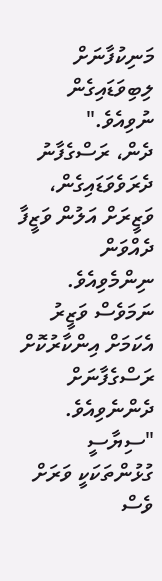މަނިކުފާނަށް ލިބިވަޑައިގެން ނުވިއެވެ."
ދެން، ރަސްގެފާނު ދެރަވެވަޑައިގެން، ވަޒީރަށް އަލުން ވަޒީފާ ދެއްވަން ނިންމެވިއެވެ. ނަމަވެސް ވަޒީރު އެކަމަށް އިންކާރުކޮށް ރަސްގެފާނަށް ދެންނެވިއެވެ. "ސިޔާސީ ގުޅުންތަކަކީ ވަރަށް ވެސް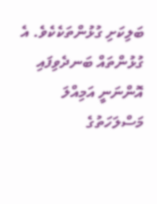ބަލިކަށި ގުޅުންތަކެކެވެ. އެ ގުޅުންތައް ބަނދެވިފައި އޮންނަނީ އަމިއްލަ މަސްލަހަތުގެ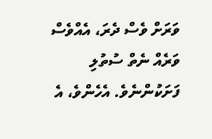ވަރަށް ވެސް ދެރަ، އެއްވެސް ވަރެއް ނެތް ސުތުލި ފަށަކުންނެވެ. އެހެންވެ، އެ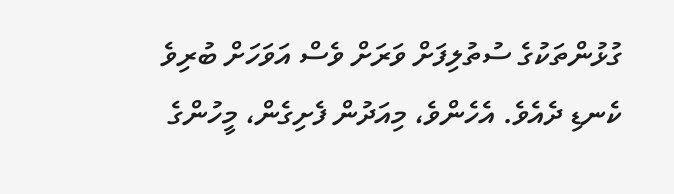ގުޅުންތަކުގެ ސުތުލިފަށް ވަރަށް ވެސް އަވަހަށް ބުރިވެ ކެނޑި ދެއެވެ. އެހެންވެ، މިއަދުން ފެށިގެން، މީހުންގެ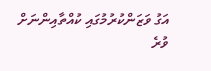އަގު ވަޒަންކުރުމުގައި ކުއްތާއިންނަށް ވުރެ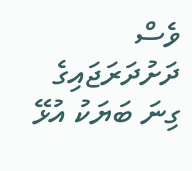ވެސް ދަށުދަރަޖައިގެ ގިނަ ބަޔަކު އުޅޭ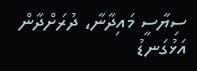ސިޔާސީ މައިދާނާ، ދުރަށްދާން އަޅުގަނޑު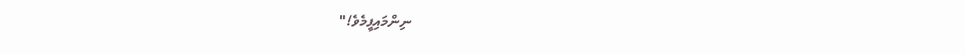ނިންމައިފީމެވެ!"